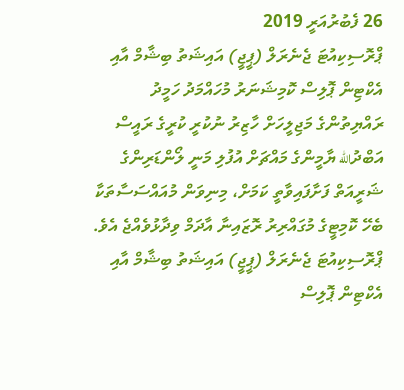26 ފެބުރުއަރީ 2019
ޕްރޮސިކިއުޓަ ޖެނެރަލް (ޕީޖީ) އައިޝަތު ބިޝާމް އާއި އެކްޓިން ޕޮލިސް ކޮމިޝަނަރު މުހައްމަދު ހަމީދު ރައްޔިތުންގެ މަޖިލީހަށް ހާޒިރު ނުކުރީ ކުރީގެ ރައީސް އަބްދުالله ޔާމީންގެ މައްޗަށް އުފުލި މަނީ ލޯންޑަރިންގެ ޝަރީއަތް ފަށާފައިވާތީ ކަމަށް، މިނިވަން މުއައްސަސާތަކާ ބެހޭ ކޮމިޓީގެ މުގައްރިރު ރޮޒައިނާ އާދަމް ވިދާޅުވެއްޖެ އެވެ.
ޕްރޮސިކިއުޓަ ޖެނެރަލް (ޕީޖީ) އައިޝަތު ބިޝާމް އާއި އެކްޓިން ޕޮލިސް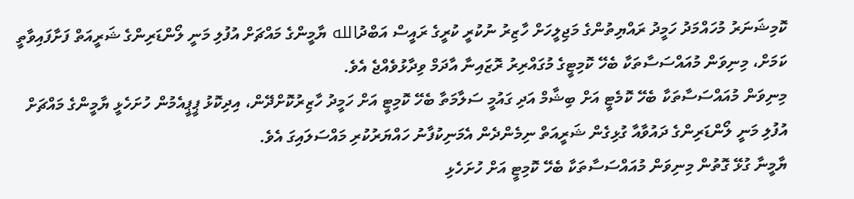ކޮމިޝަނަރު މުހައްމަދު ހަމީދު ރައްޔިތުންގެ މަޖިލީހަށް ހާޒިރު ނުކުރީ ކުރީގެ ރައީސް އަބްދުالله ޔާމީންގެ މައްޗަށް އުފުލި މަނީ ލޯންޑަރިންގެ ޝަރީއަތް ފަށާފައިވާތީ ކަމަށް، މިނިވަން މުއައްސަސާތަކާ ބެހޭ ކޮމިޓީގެ މުގައްރިރު ރޮޒައިނާ އާދަމް ވިދާޅުވެއްޖެ އެވެ.
މިނިވަން މުއައްސަސާތަކާ ބެހޭ ކޮމެޓީ އަށް ބިޝާމް އަދި ގައުމީ ސަލާމަތާ ބެހޭ ކޮމިޓީ އަށް ހަމީދު ހާޒިރުކޮށްދޭން، އިދިކޮޅު ޕީޕީއެމުން ހުށަހެޅީ ޔާމީންގެ މައްޗަށް އުފުލި މަނީ ލޯންޑަރިންގެ ދައުވާއާ ގުޅިގެން ޝަރީއަތް ނިމެންދެން އެމަނިކުފާނު ހައްޔަރުކުރި މައްސަލައިގަ އެވެ.
ޔާމީނާ ގުޅޭ ގޮތުން މިނިވަން މުއައްސަސާތަކާ ބެހޭ ކޮމިޓީ އަށް ހުށަހެޅި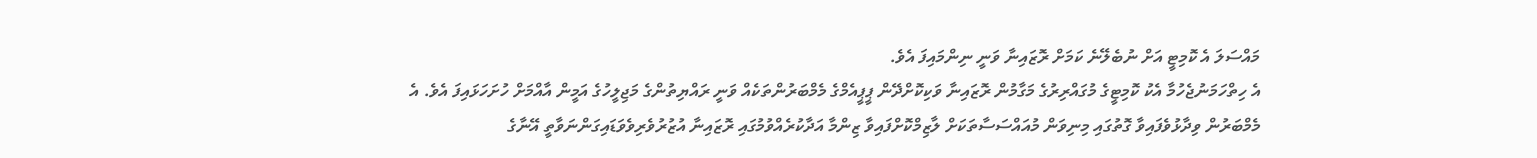މައްސަލަ އެ ކޮމިޓީ އަށް ނުބެލޭނެ ކަމަށް ރޮޒައިނާ ވަނީ ނިންމައިފަ އެވެ.
އެ ހިތްހަމަނުޖެހުމާ އެކު ކޮމިޓީގެ މުގައްރިރުގެ މަގާމުން ރޮޒައިނާ ވަކިކޮށްދޭން ޕީޕީއެމްގެ މެމްބަރުންތަކެއް ވަނީ ރައްޔިތުންގެ މަޖިލީހުގެ އަމީން އާއްމަށް ހުށަހަޅައިފަ އެވެ. އެ މެމްބަރުން ވިދާޅުވެފައިވާ ގޮތުގައި މިނިވަން މުއައްސަސާތަކަށް ލާޒިމްކޮށްފައިވާ ޒިންމާ އަދާކުރެއްވުމުގައި ރޮޒައިނާ އުޒުރުވެރިވެވަޑައިގަންނަވާތީ އޭނާގެ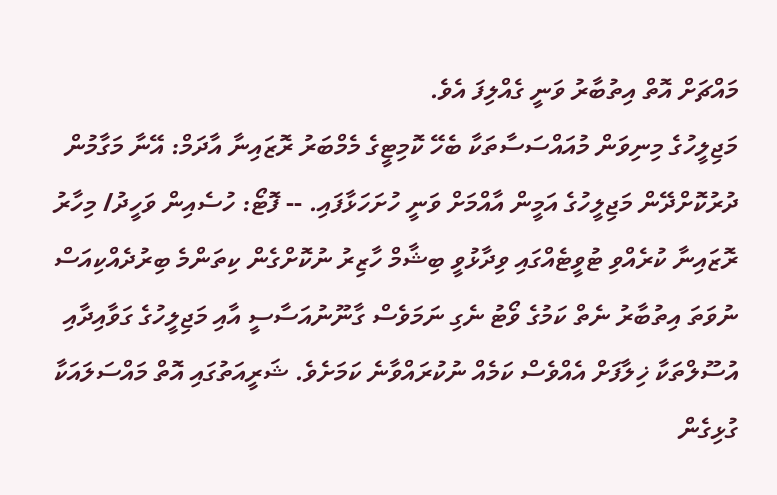މައްޗަށް އޮތް އިތުބާރު ވަނީ ގެއްލިފަ އެވެ.
މަޖިލީހުގެ މިނިވަން މުއައްސަސާތަކާ ބެހޭ ކޮމިޓީގެ މެމްބަރު ރޮޒައިނާ އާދަމް: އޭނާ މަގާމުން ދުރުކޮށްދޭން މަޖިލީހުގެ އަމީން އާއްމަށް ވަނީ ހުށަހަޅާފައި. -- ފޮޓޯ: ހުސެއިން ވަހީދު/ މިހާރު
ރޮޒައިނާ ކުރެއްވި ޓުވީޓެއްގައި ވިދާޅުވީ ބިޝާމް ހާޒިރު ނުކޮށްގެން ކިތަންމެ ބިރުދެއްކިއަސް ނުވަތަ އިތުބާރު ނެތް ކަމުގެ ވޯޓު ނެގި ނަމަވެސް ގާނޫނުއަސާސީ އާއި މަޖިލީހުގެ ގަވާއިދާއި އުސޫލްތަކާ ޚިލާފަށް އެއްވެސް ކަމެއް ނުކުރައްވާނެ ކަމަށެވެ. ޝަރީއަތުގައި އޮތް މައްސަލައަކާ ގުޅިގެން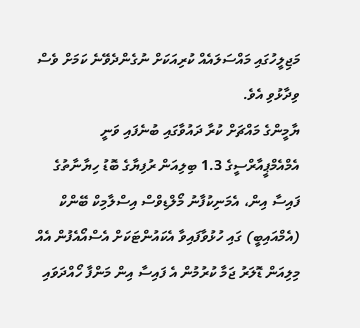މަޖިލީހުގައި މައްސަލައެއް ކުރިއަކަށް ނުގެންދެވޭނެ ކަމަށް ވެސް ވިދާޅުވި އެވެ.
ޔާމީންގެ މައްޗަށް ކުރާ ދައުވާގައި ބުނެފައި ވަނީ އެމްއެމްޕީއާރްސީގެ 1.3 ބިލިއަން ރުފިޔާގެ ބޮޑު ހިޔާނާތުގެ ފައިސާ އިން، އެމަނިކުފާނު މޯލްޑިވްސް އިސްލާމިކް ބޭންކް (އެމްއައިބީ) ގައި ހުޅުވާފައިވާ އެކައުންޓަކަށް އެސްއޯއެފުން އެއް މިލިއަން ޑޮލަރު ޖަމާ ކުރުމުން އެ ފައިސާ އިން މަންފާ ހޯއްދަވައި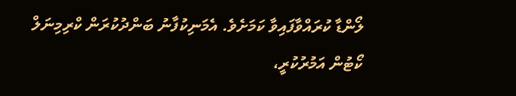ލޯންޑާ ކުރައްވާފައިވާ ކަމަށެވެ. އެމަނިކުފާނު ބަންދުކުރަން ކްރިމިނަލް ކޯޓުން އަމުރުކުރީ،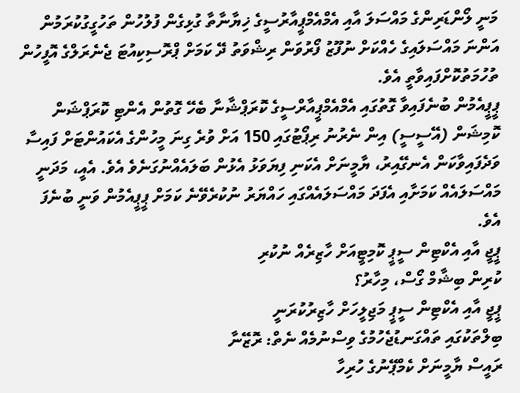މަނީ ލޯންޑަރިންގެ މައްސަލަ އާއި އެމްއެމްޕީއާރުސީގެ ޚިޔާނާތާ ގުޅިގެން ފުލުހުން ތަހުގީގުކުރަމުން އަންނަ މައްސަލައިގެ ހެއްކަށް ނުފޫޒު ފޯރުވަން ރިޝްވަތު ދޭ ކަމަށް ޕްރޮސިކިއުޓަ ޖެނެރަލްގެ އޮފީހުން ތުހުމަތުކޮށްފައިވާތީ އެވެ.
ޕީޕީއެމުން ބުނެފައިވާ ގޮތުގައި އެމްއެމްޕީއާރްސީގެ ކޮރަޕްޝާނާ ބެހޭ ގޮތުން އެންޓި ކޮރަޕްޝަން ކޮމިޝަން (އޭސީސީ) އިން ނެރުނު ރިޕޯޓުގައި 150 އަށް ވުރެ ގިނަ މީހުންގެ އެކައުންޓަށް ފައިސާ ވަދެފައިވާކަން އެނގޭއިރު، ޔާމީނަށް އެކަނި ފިޔަވަޅު އެޅުން ބަލައެއްނުގަނެވެ އެވެ. އެއީ، މަދަނީ މައްސަލައެއް ކަމަށާއި އެފަދަ މައްސަލައެއްގައި ހައްޔަރު ނުކުރެވޭނެ ކަމަށް ޕީޕީއެމުން ވަނީ ބުނެފަ އެވެ.
ޕީޖީ އާއި އެކްޓިން ސީޕީ ކޮމިޓީއަށް ހާޒިރެއް ނުކުރި
ކުރިން ބިޝާމް ގޯސް، މިހާރު؟
ޕީޖީ އާއި އެކްޓިން ސީޕީ މަޖިލީހަށް ހާޒިރުކުރަނީ
ބިލްތަކުގައި ތައްގަނޑުޖެހުމުގެ ވިސްނުމެއް ނެތް: ރޮޒޭނާ
ރައީސް ޔާމީނަށް ކެމްޕޭނުގެ ހުރިހާ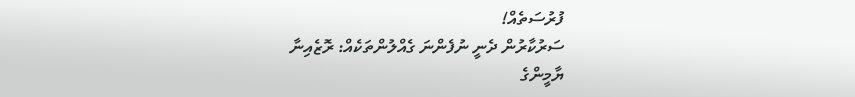ފުރުސަތެއް!
ސަރުކާރުން ދެނީ ނުފެންނަ ގެއްލުންތަކެއް: ރޮޒެއިނާ
ޔާމީންގެ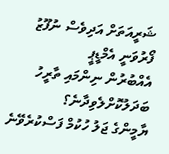ޝަރީއަތަށް އަދިވެސް ނުފޫޒު ފޯރުވަނީ އެމްޑީޕީ
އެއްބުރުން ނިންމައި ތާރީހު ބަދަލުކޮށްލެވިދާނެ؟
ޔާމީންގެ ޖަލު ހުކުމް ފަސްކުރެވޭނެ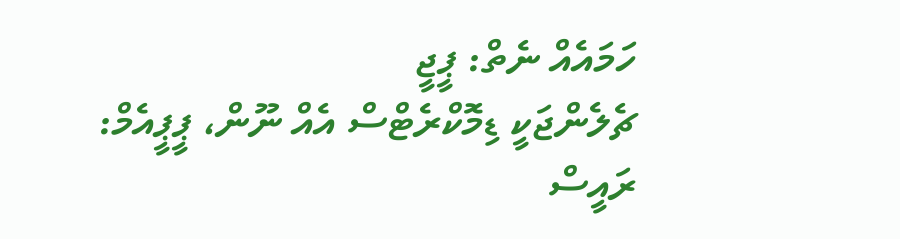ހަމައެއް ނެތް: ޕީޖީ
ޗެލެންޖަކީ ޑިމޮކްރެޓްސް އެއް ނޫން، ޕީޕީއެމް: ރައީސް